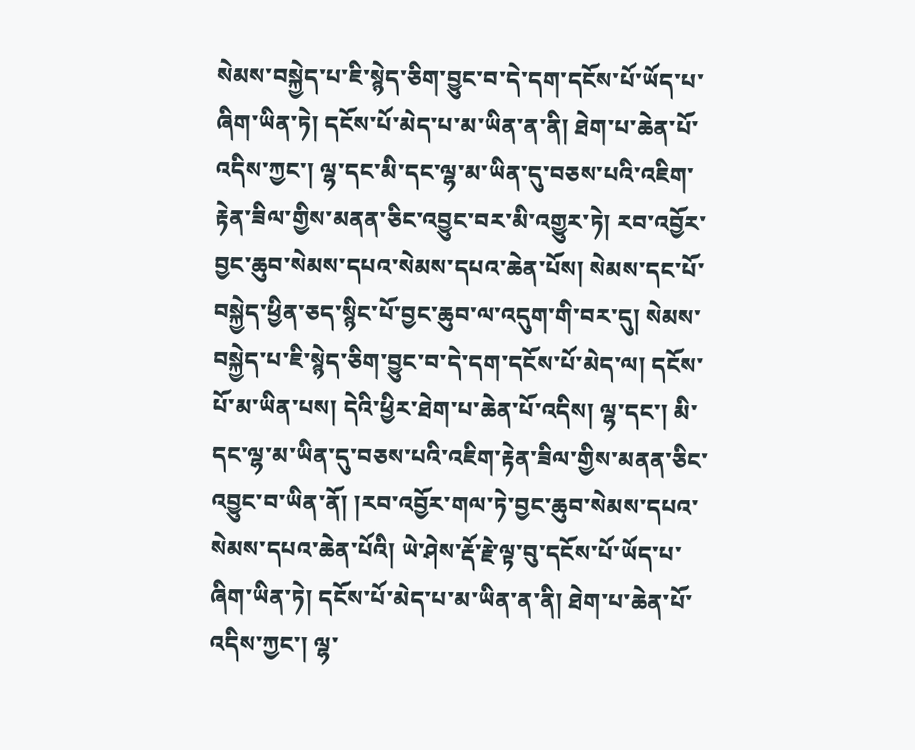སེམས་བསྐྱེད་པ་ཇི་སྙེད་ཅིག་བྱུང་བ་དེ་དག་དངོས་པོ་ཡོད་པ་ཞིག་ཡིན་ཏེ། དངོས་པོ་མེད་པ་མ་ཡིན་ན་ནི། ཐེག་པ་ཆེན་པོ་འདིས་ཀྱང་། ལྷ་དང་མི་དང་ལྷ་མ་ཡིན་དུ་བཅས་པའི་འཇིག་རྟེན་ཟིལ་གྱིས་མནན་ཅིང་འབྱུང་བར་མི་འགྱུར་ཏེ། རབ་འབྱོར་བྱང་ཆུབ་སེམས་དཔའ་སེམས་དཔའ་ཆེན་པོས། སེམས་དང་པོ་བསྐྱེད་ཕྱིན་ཅད་སྙིང་པོ་བྱང་ཆུབ་ལ་འདུག་གི་བར་དུ། སེམས་བསྐྱེད་པ་ཇི་སྙེད་ཅིག་བྱུང་བ་དེ་དག་དངོས་པོ་མེད་ལ། དངོས་པོ་མ་ཡིན་པས། དེའི་ཕྱིར་ཐེག་པ་ཆེན་པོ་འདིས། ལྷ་དང་། མི་དང་ལྷ་མ་ཡིན་དུ་བཅས་པའི་འཇིག་རྟེན་ཟིལ་གྱིས་མནན་ཅིང་འབྱུང་བ་ཡིན་ནོ། །རབ་འབྱོར་གལ་ཏེ་བྱང་ཆུབ་སེམས་དཔའ་སེམས་དཔའ་ཆེན་པོའི། ཡེ་ཤེས་རྡོ་རྗེ་ལྟ་བུ་དངོས་པོ་ཡོད་པ་ཞིག་ཡིན་ཏེ། དངོས་པོ་མེད་པ་མ་ཡིན་ན་ནི། ཐེག་པ་ཆེན་པོ་འདིས་ཀྱང་། ལྷ་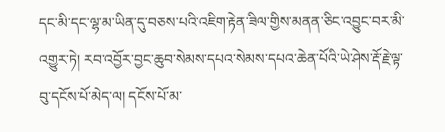དང་མི་དང་ལྷ་མ་ཡིན་དུ་བཅས་པའི་འཇིག་རྟེན་ཟིལ་གྱིས་མནན་ཅིང་འབྱུང་བར་མི་འགྱུར་ཏེ། རབ་འབྱོར་བྱང་ཆུབ་སེམས་དཔའ་སེམས་དཔའ་ཆེན་པོའི་ཡེ་ཤེས་རྡོ་རྗེ་ལྟ་བུ་དངོས་པོ་མེད་ལ། དངོས་པོ་མ་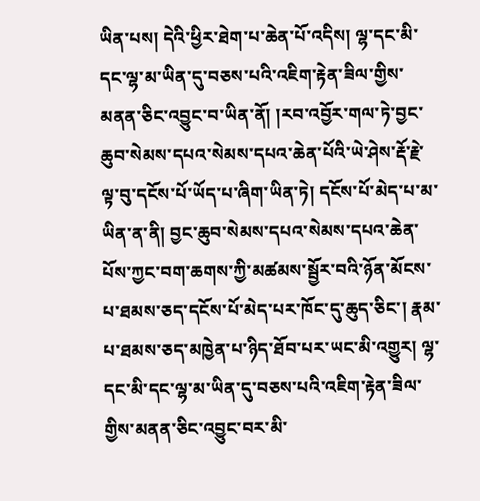ཡིན་པས། དེའི་ཕྱིར་ཐེག་པ་ཆེན་པོ་འདིས། ལྷ་དང་མི་དང་ལྷ་མ་ཡིན་དུ་བཅས་པའི་འཇིག་རྟེན་ཟིལ་གྱིས་མནན་ཅིང་འབྱུང་བ་ཡིན་ནོ། །རབ་འབྱོར་གལ་ཏེ་བྱང་ཆུབ་སེམས་དཔའ་སེམས་དཔའ་ཆེན་པོའི་ཡེ་ཤེས་རྡོ་རྗེ་ལྟ་བུ་དངོས་པོ་ཡོད་པ་ཞིག་ཡིན་ཏེ། དངོས་པོ་མེད་པ་མ་ཡིན་ན་ནི། བྱང་ཆུབ་སེམས་དཔའ་སེམས་དཔའ་ཆེན་པོས་ཀྱང་བག་ཆགས་ཀྱི་མཚམས་སྦྱོར་བའི་ཉོན་མོངས་པ་ཐམས་ཅད་དངོས་པོ་མེད་པར་ཁོང་དུ་ཆུད་ཅིང་། རྣམ་པ་ཐམས་ཅད་མཁྱེན་པ་ཉིད་ཐོབ་པར་ཡང་མི་འགྱུར། ལྷ་དང་མི་དང་ལྷ་མ་ཡིན་དུ་བཅས་པའི་འཇིག་རྟེན་ཟིལ་གྱིས་མནན་ཅིང་འབྱུང་བར་མི་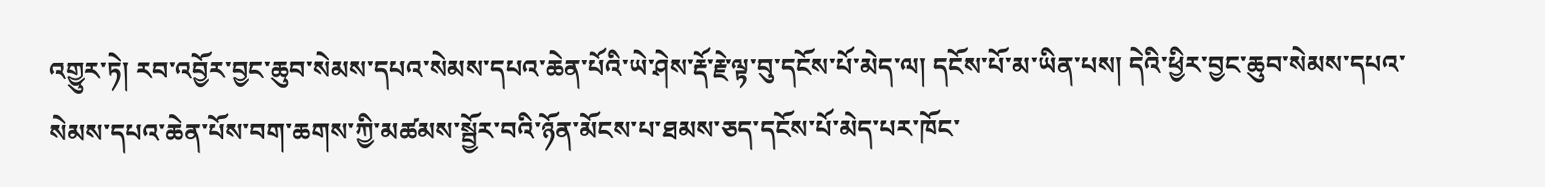འགྱུར་ཏེ། རབ་འབྱོར་བྱང་ཆུབ་སེམས་དཔའ་སེམས་དཔའ་ཆེན་པོའི་ཡེ་ཤེས་རྡོ་རྗེ་ལྟ་བུ་དངོས་པོ་མེད་ལ། དངོས་པོ་མ་ཡིན་པས། དེའི་ཕྱིར་བྱང་ཆུབ་སེམས་དཔའ་སེམས་དཔའ་ཆེན་པོས་བག་ཆགས་ཀྱི་མཚམས་སྦྱོར་བའི་ཉོན་མོངས་པ་ཐམས་ཅད་དངོས་པོ་མེད་པར་ཁོང་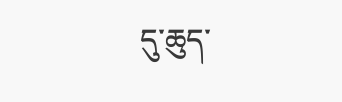དུ་ཆུད་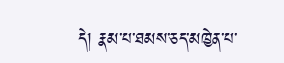དེ། རྣམ་པ་ཐམས་ཅད་མཁྱེན་པ་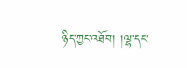ཉིད་ཀྱང་འཐོབ། །ལྷ་དང་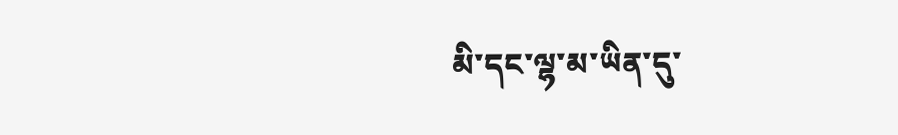མི་དང་ལྷ་མ་ཡིན་དུ་